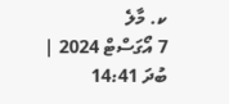ކ. މާލެ
7 އޯގަސްޓް 2024 | ބުދަ 14:41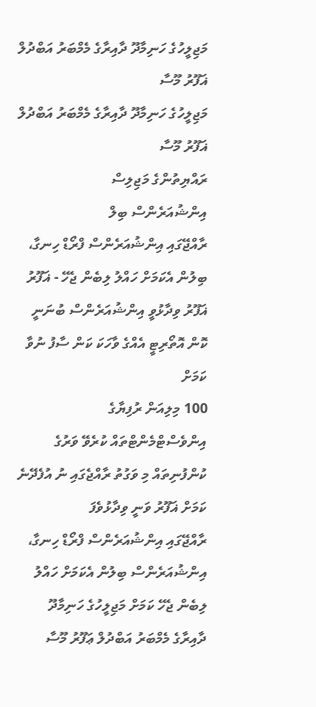މަޖިލީހުގެ ހަނިމާދޫ ދާއިރާގެ މެމްބަރު އަބްދުލް ޣަފޫރު މޫސާ
މަޖިލީހުގެ ހަނިމާދޫ ދާއިރާގެ މެމްބަރު އަބްދުލް ޣަފޫރު މޫސާ
ރައްޔިތުންގެ މަޖިލިސް
އިންޝުއަރެންސް ބިލް
ރާއްޖޭގައި އިންޝުއަރެންސް ފްރޯޑް ހިނގާ، ބިލުން އެކަމަށް ހައްލު ލިބެން ޖެހޭ - ޣަފޫރު
ޣަފޫރު ވިދާޅުވީ އިންޝުއަރެންސް ބުނަނީ ކޮން އޮތޯރިޓީ އެއްގެ ވާހަކަ ކަން ސާފު ނުވާ ކަމަށް
100 މިލިއަން ރުފިޔާގެ އިންވެސްޓްމެންޓްތައް ކުރެވޭ ވަރުގެ ކުންފުނިތައް މި ވަގުތު ރާއްޖެގައި ނު އުފެދޭނެ ކަމަށް ޣަފޫރު ވަނީ ވިދާޅުވެފަ
ރާއްޖޭގައި އިންޝުއަރެންސް ފްރޯޑް ހިނގާ، އިންޝުއަރެންސް ބިލުން އެކަމަށް ހައްލު ލިބެން ޖެހޭ ކަމަށް މަޖިލީހުގެ ހަނިމާދޫ ދާއިރާގެ މެމްބަރު އަބްދުލް ޢަފޫރު މޫސާ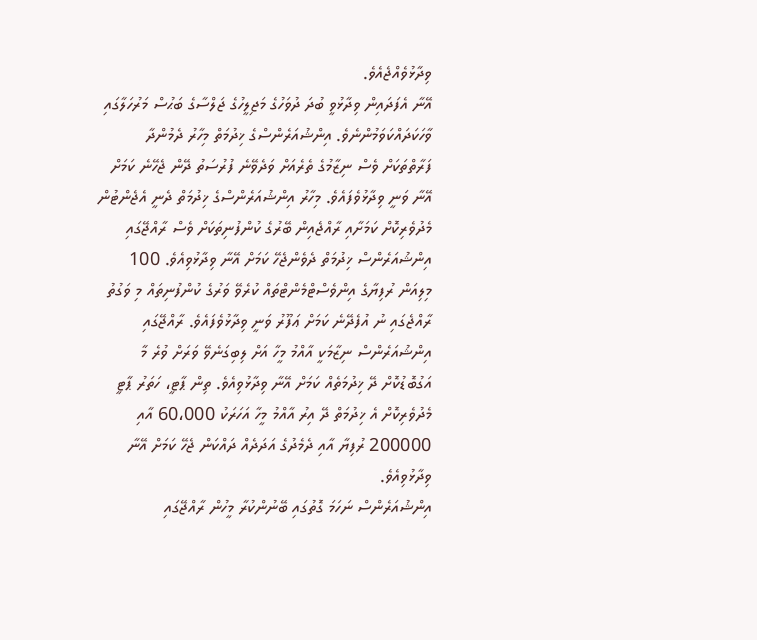ވިދާޅުވެއްޖެއެވެ.
އޭނާ އެފަދައިން ވިދާޅުވީ ބުދަ ދުވަހުގެ މަޖިލީހުގެ ޖަލްސާގެ ބަޙުސް މަރުހަލާގައި ވާހަކަދައްކަވަމުންނެވެ. އިންޝުއަރެންސްގެ ޚިދުމަތް މިހާރު ދެމުންދާ ފަރާތްތަކަށް ވެސް ނިޒާމުގެ ތެރެއަށް ވަދެވޭނެ ފުރުސަތު ދޭން ޖެހޭނެ ކަމަށް އޭނާ ވަނީ ވިދާޅުވެފައެވެ. މިހާރު އިންޝުއަރެންސްގެ ޚިދުމަތް ދެނީ އެޖެންޓުން މެދުވެރިކޮށް ކަމަށާއި ރާއްޖެއިން ބޭރުގެ ކުންފުނިތަކަށް ވެސް ރާއްޖޭގައި އިންޝުއަރެންސް ޚިދުމަތް ދެވެންޖެހޭ ކަމަށް އޭނާ ވިދާޅުވިއެވެ. 100 މިލިއަން ރުފިޔާގެ އިންވެސްޓްމެންޓްތައް ކުރެވޭ ވަރުގެ ކުންފުނިތައް މި ވަގުތު ރާއްޖެގައި ނު އުފެދޭނެ ކަމަށް ޢަފޫރު ވަނީ ވިދާޅުވެފައެވެ. ރާއްޖޭގައި އިންޝުއަރެންސް ނިޒާމަކީ އާއްމު މީހާ އަށް ލިބިގަނެވޭ ވަރަށް ވުރެ މާ އަގުބޮޑުކޮށް ދޭ ޚިދުމަތެއް ކަމަށް އޭނާ ވިދާޅުވިއެވެ. ތިން ޕާޓީ، ހަތަރު ޕާޓީ މެދުވެރިކޮށް އެ ޚިދުމަތް ދޭ އިރު އާއްމު މީހާ އަހަރަކު 60،000 އާއި 200000 ރުފިޔާ އާއި ދެމެދުގެ އަދަދެއް ދައްކަން ޖެހޭ ކަމަށް އޭނާ ވިދާޅުވިއެވެ.
އިންޝުއަރެންސް ނަހަމަ ގޮތުގައި ބޭނުންކުރާ މީހުން ރާއްޖޭގައި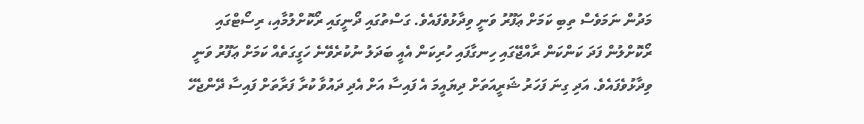މަދުން ނަމަވެސް ތިބި ކަމަށް ޢަފޫރު ވަނީ ވިދާޅުވެފައެވެ. ގަސްތުގައި ދޯނީގައި ރޯކޮށްލުމާއި، ރިސޯޓްގައި ރޯކޮށްލުން ފަދަ ކަންކަން ރާއްޖޭގައި ހިނގާފައި ހުރިކަން އެއީ ބަދަލު ނުކުރެވޭނެ ހަގީގަތެއް ކަމަށް ޢަފޫރު ވަނީ ވިދާޅުވެފައެވެ. އަދި ގިނަ ފަހަރު ޝަރީއަތަށް ދިޔައީމަ އެ ފައިސާ އަށް އެދި ދައުވާ ކުރާ ފަރާތަށް ފައިސާ ދޭންޖެހޭ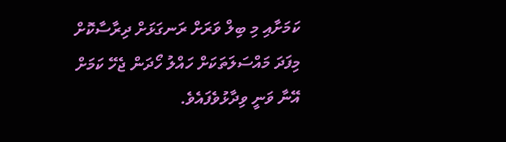ކަމަށާއި މި ބިލް ވަރަށް ރަނގަޅަށް ދިރާސާކޮށް މިފަދަ މައްސަލަތަކަށް ހައްލު ހޯދަން ޖެހޭ ކަމަށް އޭނާ ވަނީ ވިދާޅުވެފައެވެ.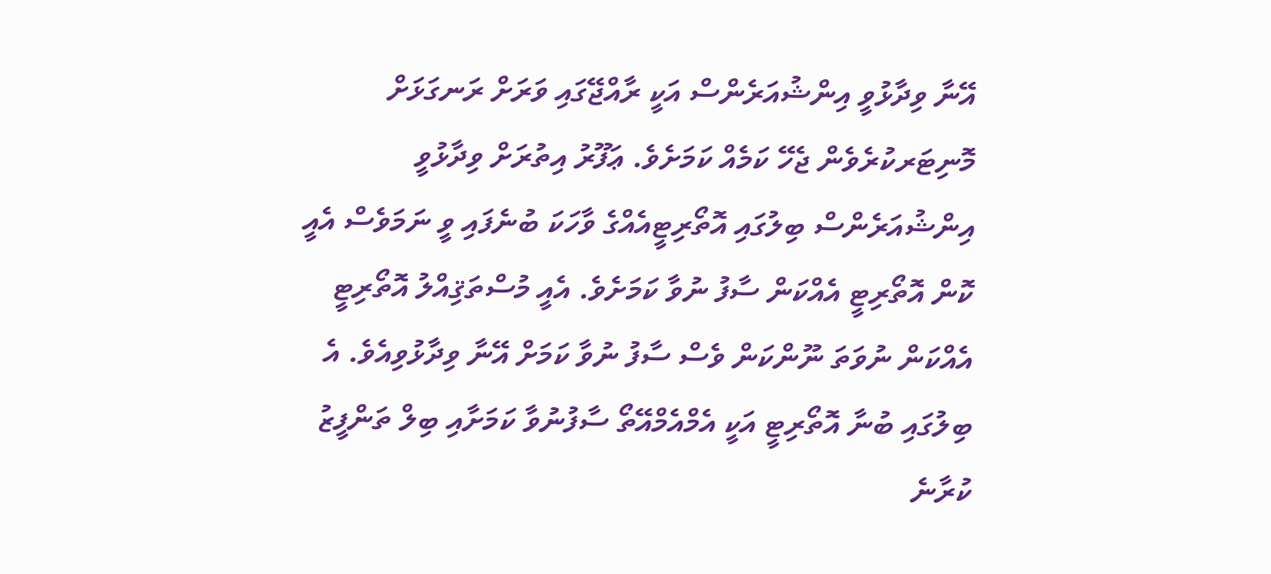އޭނާ ވިދާޅުވީ އިންޝުއަރެންސް އަކީ ރާއްޖޭގައި ވަރަށް ރަނގަޅަށް މޮނިޓަރކުރެވެން ޖެހޭ ކަމެއް ކަމަށެވެ. ޢަފޫރު އިތުރަށް ވިދާޅުވީ އިންޝުއަރެންސް ބިލުގައި އޮތޯރިޓީއެއްގެ ވާހަކަ ބުނެފައި ވީ ނަމަވެސް އެއީ ކޮން އޮތޯރިޓީ އެއްކަން ސާފު ނުވާ ކަމަށެވެ. އެއީ މުސްތަޤިއްލު އޮތޯރިޓީ އެއްކަން ނުވަތަ ނޫންކަން ވެސް ސާފު ނުވާ ކަމަށް އޭނާ ވިދާޅުވިއެވެ. އެ ބިލުގައި ބުނާ އޮތޯރިޓީ އަކީ އެމްއެމްއޭތޯ ސާފުނުވާ ކަމަށާއި ބިލް ތަންފީޒު ކުރާނެ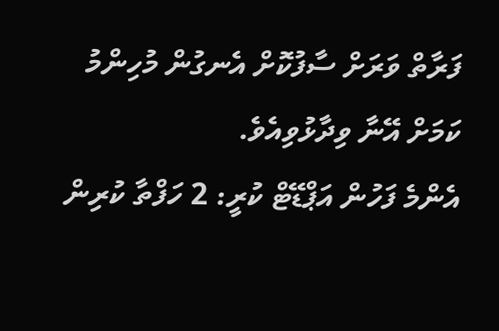ފަރާތް ވަރަށް ސާފުކޮށް އެނގުން މުހިންމު ކަމަށް އޭނާ ވިދާޅުވިއެވެ.
އެންމެ ފަހުން އަޕްޑޭޓް ކުރީ: 2 ހަފްތާ ކުރިން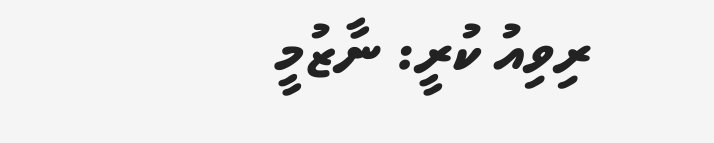ރިވިއު ކުރީ: ނާޒުމީ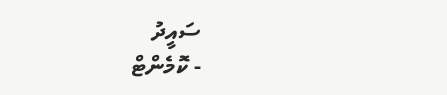ސައީދު
- ކޮމެންޓް